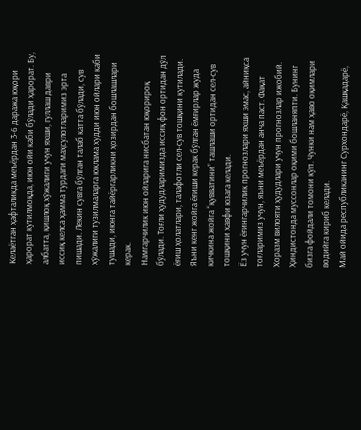Келаётган ҳафталикда меъёрдан 3-6 даража юқори ҳарорат кутилмоқда, июн ойи каби бўлади ҳарорат. Бу, албатта, қишлоқ хўжалиги учун яхши, гуллаш даври иссиқ келса ҳамма турдаги маҳсулотларимиз эрта пишади. Лекин сувга бўлган талаб катта бўлади, сув хўжалиги тузилмаларга юклама худди июн ойлари каби тушади, июнга тайёргарликни ҳозирдан бошлашлари керак.
Намгарчилик июн ойларига нисбатан юқорироқ бўлади. Тоғли ҳудудларимизда иссиқ фон ортидан дўл ёғиш ҳолатлари, талафотли сел-сув тошқини кутилади. Яъни кенг жойга ёғиши керак бўлган ёмғирлар жуда кичкина жойга “қувватини” ташлаши ортидан сел-сув тошқини хавфи юзага келади.
Ёз учун ёғингарчилик прогнозлари яхши эмас, айниқса тоғларимиз учун, яъни меъёрдан анча паст. Фақат Хоразм вилояти ҳудудлари учун прогнозлар ижобий.
Ҳиндистонда муссонлар оқими бошланяпти. Бунинг бизга фойдали томони кўп. Чунки нам ҳаво оқимлари водийга кириб келади.
Май ойида республиканинг Сурхондарё, Қашқадарё,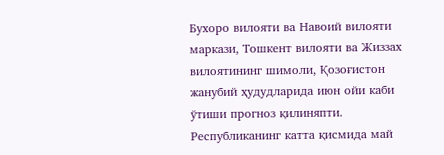Бухоро вилояти ва Навоий вилояти маркази, Тошкент вилояти ва Жиззах вилоятининг шимоли, Қозоғистон жанубий ҳудудларида июн ойи каби ўтиши прогноз қилиняпти. Республиканинг катта қисмида май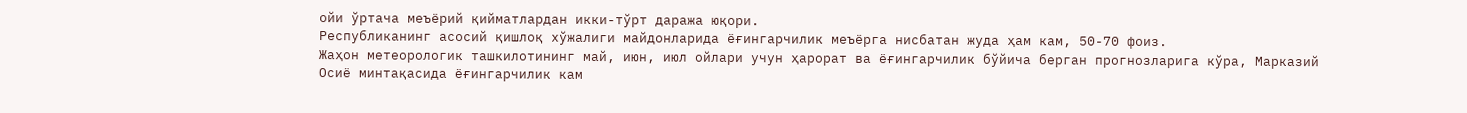ойи ўртача меъёрий қийматлардан икки-тўрт даража юқори.
Республиканинг асосий қишлоқ хўжалиги майдонларида ёғингарчилик меъёрга нисбатан жуда ҳам кам, 50-70 фоиз.
Жаҳон метеорологик ташкилотининг май, июн, июл ойлари учун ҳарорат ва ёғингарчилик бўйича берган прогнозларига кўра, Марказий Осиё минтақасида ёғингарчилик кам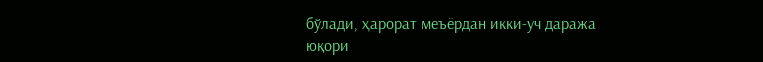бўлади, ҳарорат меъёрдан икки-уч даража юқори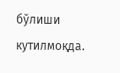бўлиши кутилмоқда.